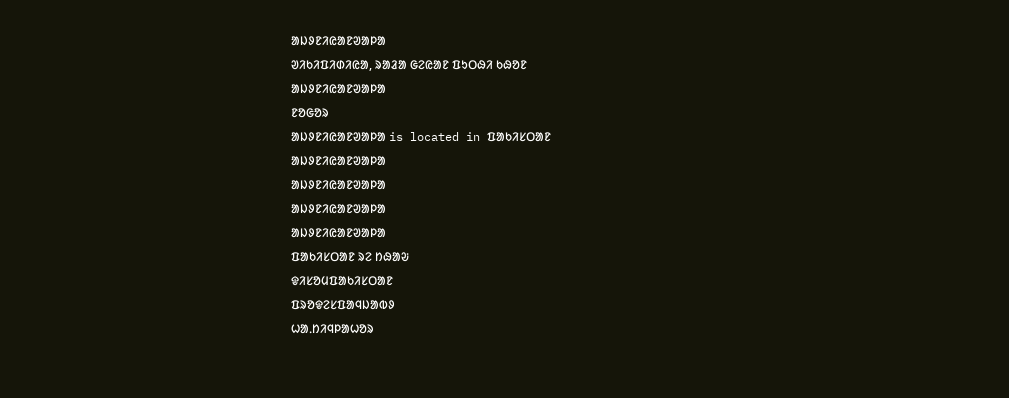ᱟᱡᱽᱱᱤᱭᱟᱱᱣᱟᱞᱟ
ᱣᱤᱠᱤᱯᱤᱰᱤᱭᱟ, ᱨᱟᱲᱟ ᱜᱮᱭᱟᱱ ᱯᱩᱛᱷᱤ ᱠᱷᱚᱱ
ᱟᱡᱽᱱᱤᱭᱟᱱᱣᱟᱞᱟ
ᱱᱚᱜᱚᱨ
ᱟᱡᱽᱱᱤᱭᱟᱱᱣᱟᱞᱟ is located in ᱯᱟᱠᱤᱥᱛᱟᱱ
ᱟᱡᱽᱱᱤᱭᱟᱱᱣᱟᱞᱟ
ᱟᱡᱽᱱᱤᱭᱟᱱᱣᱟᱞᱟ
ᱟᱡᱽᱱᱤᱭᱟᱱᱣᱟᱞᱟ
ᱟᱡᱽᱱᱤᱭᱟᱱᱣᱟᱞᱟ
ᱯᱟᱠᱤᱥᱛᱟᱱ ᱨᱮ ᱴᱷᱟᱶ
ᱫᱤᱥᱚᱢᱯᱟᱠᱤᱥᱛᱟᱱ
ᱯᱨᱚᱫᱮᱥᱯᱟᱧᱡᱟᱵᱽ
ᱦᱟᱹᱴᱤᱧᱞᱟᱦᱚᱨ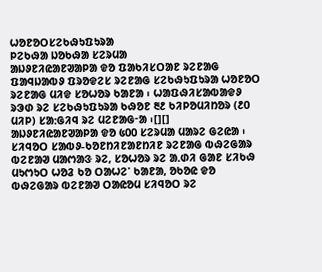ᱦᱚᱱᱚᱛᱥᱮᱠᱷᱩᱯᱩᱨᱟ
ᱞᱮᱠᱷᱟ ᱡᱚᱠᱷᱟ ᱥᱮᱨᱢᱟ
ᱟᱡᱽᱱᱤᱭᱟᱱᱣᱟᱞᱟ ᱫᱚ ᱯᱟᱠᱤᱥᱛᱟᱱ ᱨᱮᱱᱟᱜ ᱯᱟᱧᱡᱟᱵᱽ ᱯᱨᱚᱫᱮᱥ ᱨᱮᱱᱟᱜ ᱥᱮᱠᱷᱩᱯᱩᱨᱟ ᱦᱚᱱᱚᱛ ᱨᱮᱱᱟᱜ ᱢᱤᱫ ᱥᱚᱦᱚᱨ ᱠᱟᱱᱟ ᱾ ᱦᱟᱯᱷᱤᱥᱟᱵᱟᱫᱽ ᱨᱳᱰ ᱨᱮ ᱥᱮᱠᱷᱩᱯᱩᱨᱟ ᱠᱷᱚᱱ ᱓᱒ ᱠᱤᱞᱚᱢᱤᱴᱚᱨ (᱒᱐ ᱢᱤᱞ) ᱥᱟᱺᱜᱤᱧ ᱨᱮ ᱢᱮᱱᱟᱜᱼᱟ ᱾[][]
ᱟᱡᱽᱱᱤᱭᱟᱱᱣᱟᱞᱟ ᱫᱚ ᱕᱐᱐ ᱥᱮᱨᱢᱟ ᱢᱟᱨᱮ ᱜᱮᱭᱟ ᱾ ᱥᱤᱧᱚᱛ ᱥᱟᱵᱽ-ᱠᱚᱱᱴᱤᱱᱟᱱᱴᱤᱱ ᱨᱮᱱᱟᱜ ᱵᱷᱮᱜᱟᱨ ᱵᱮᱱᱟᱣ ᱢᱟᱬᱟᱝ ᱨᱮ, ᱥᱚᱦᱚᱨ ᱨᱮ ᱟᱹᱰᱤ ᱜᱟᱱ ᱥᱤᱠᱷ ᱢᱩᱬᱩᱛ ᱦᱚᱲ ᱠᱚ ᱛᱟᱦᱮᱸ ᱠᱟᱱᱟ, ᱚᱠᱚᱭ ᱫᱚ ᱵᱷᱮᱜᱟᱨ ᱵᱮᱱᱟᱣ ᱛᱟᱭᱚᱢ ᱥᱤᱧᱚᱛ ᱨᱮ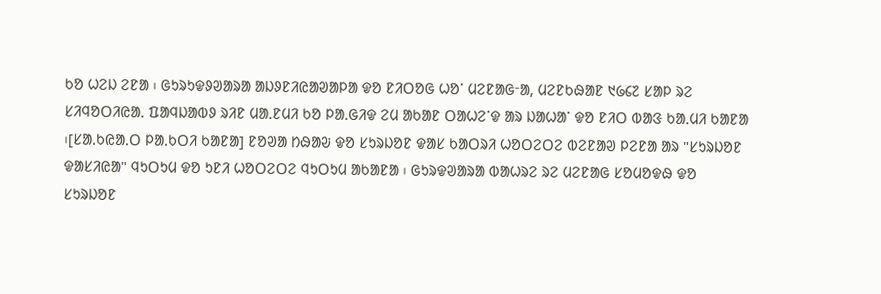ᱠᱚ ᱦᱮᱡ ᱮᱱᱟ ᱾ ᱜᱩᱨᱩᱫᱽᱣᱟᱨᱟ ᱟᱡᱽᱱᱤᱭᱟᱣᱟᱞᱟ ᱫᱚ ᱱᱤᱛᱚᱜ ᱦᱚᱸ ᱢᱮᱱᱟᱜᱼᱟ, ᱢᱮᱱᱠᱷᱟᱱ ᱑᱙᱔᱗ ᱥᱟᱞ ᱨᱮ ᱥᱤᱧᱚᱛᱤᱭᱟᱹ ᱯᱟᱧᱡᱟᱵᱽ ᱨᱤᱱ ᱢᱟᱹᱱᱢᱤ ᱠᱚ ᱞᱟᱹᱜᱤᱫ ᱮᱢ ᱟᱠᱟᱱ ᱛᱟᱦᱮᱸᱫ ᱟᱨ ᱡᱟᱦᱟᱸ ᱫᱚ ᱱᱤᱛ ᱵᱟᱝ ᱠᱟᱹᱢᱤ ᱠᱟᱱᱟ ᱾[ᱥᱟᱹᱠᱭᱟᱹᱛ ᱞᱟᱹᱠᱛᱤ ᱠᱟᱱᱟ] ᱱᱚᱣᱟ ᱴᱷᱟᱶ ᱫᱚ ᱥᱩᱨᱡᱚᱱ ᱫᱟᱥ ᱠᱟᱛᱨᱤ ᱦᱚᱛᱮᱛᱮ ᱵᱮᱱᱟᱣ ᱞᱮᱱᱟ ᱟᱨ "ᱥᱩᱨᱡᱚᱱ ᱫᱟᱥᱤᱭᱟ" ᱧᱩᱛᱩᱢ ᱫᱚ ᱩᱱᱤ ᱦᱚᱛᱮᱛᱮ ᱧᱩᱛᱩᱢ ᱟᱠᱟᱱᱟ ᱾ ᱜᱩᱨᱫᱣᱟᱨᱟ ᱵᱟᱦᱨᱮ ᱨᱮ ᱢᱮᱱᱟᱜ ᱥᱚᱢᱚᱫᱷ ᱫᱚ ᱥᱩᱨᱡᱚᱱ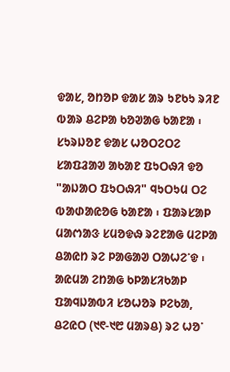ᱫᱟᱥ, ᱚᱴᱚᱞ ᱫᱟᱥ ᱟᱨ ᱩᱱᱠᱩ ᱨᱤᱱ ᱵᱟᱨ ᱪᱮᱞᱟ ᱠᱚᱣᱟᱜ ᱠᱟᱱᱟ ᱾ ᱥᱩᱨᱡᱚᱱ ᱫᱟᱥ ᱦᱚᱛᱮᱛᱮ ᱥᱟᱯᱲᱟᱣ ᱟᱠᱟᱱ ᱯᱩᱛᱷᱤ ᱫᱚ "ᱟᱡᱟᱛ ᱯᱩᱛᱷᱤ" ᱧᱩᱛᱩᱢ ᱛᱮ ᱵᱟᱰᱟᱭᱚᱜ ᱠᱟᱱᱟ ᱾ ᱯᱟᱨᱥᱟᱞ ᱢᱟᱬᱟᱝ ᱥᱢᱚᱫᱷ ᱨᱮᱱᱟᱜ ᱢᱮᱞᱟ ᱪᱟᱭᱴ ᱨᱮ ᱞᱟᱜᱟᱣ ᱛᱟᱦᱮᱸᱫ ᱾
ᱟᱭᱢᱟ ᱮᱴᱟᱜ ᱠᱞᱟᱥᱤᱠᱟᱞ ᱯᱟᱧᱡᱟᱵᱤ ᱥᱚᱦᱚᱨ ᱞᱮᱠᱟ, ᱪᱮᱭᱛ (᱑᱖-᱑᱘ ᱢᱟᱨᱪ) ᱨᱮ ᱦᱚᱸ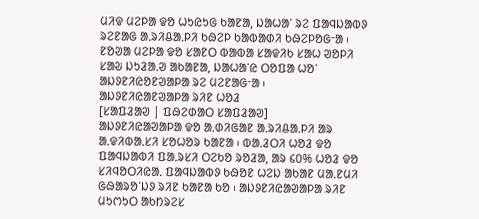ᱢᱤᱫ ᱢᱮᱞᱟ ᱫᱚ ᱦᱩᱭᱩᱜ ᱠᱟᱱᱟ, ᱡᱟᱦᱟᱸ ᱨᱮ ᱯᱟᱧᱡᱟᱵᱽ ᱨᱮᱱᱟᱜ ᱟᱹᱨᱤᱪᱟᱹᱞᱤ ᱠᱷᱮᱞ ᱠᱟᱵᱟᱰᱤ ᱠᱷᱮᱞᱚᱜᱼᱟ ᱾ ᱱᱚᱣᱟ ᱢᱮᱞᱟ ᱫᱚ ᱥᱟᱱᱛ ᱵᱟᱵᱟ ᱥᱟᱫᱤᱠ ᱥᱟᱦ ᱣᱚᱞᱤ ᱥᱟᱶ ᱡᱩᱲᱟᱹᱣ ᱟᱠᱟᱱᱟ, ᱡᱟᱦᱟᱸᱭ ᱛᱚᱯᱟ ᱦᱚᱸ ᱟᱡᱽᱱᱤᱭᱚᱱᱣᱟᱞᱟ ᱨᱮ ᱢᱮᱱᱟᱜᱼᱟ ᱾
ᱟᱡᱽᱱᱤᱭᱟᱱᱣᱟᱞᱟ ᱨᱤᱱ ᱦᱚᱲ
[ᱥᱟᱯᱲᱟᱣ | ᱯᱷᱮᱰᱟᱛ ᱥᱟᱯᱲᱟᱣ]
ᱟᱡᱽᱱᱤᱭᱟᱣᱟᱞᱟ ᱫᱚ ᱟᱹᱰᱤᱜᱟᱱ ᱟᱹᱨᱤᱪᱟᱹᱞᱤ ᱟᱨ ᱟᱹᱫᱤᱵᱟᱹᱥᱤ ᱥᱚᱦᱚᱨ ᱠᱟᱱᱟ ᱾ ᱵᱟᱹᱲᱛᱤ ᱦᱚᱲ ᱫᱚ ᱯᱟᱧᱡᱟᱵᱤ ᱯᱟᱹᱨᱥᱤ ᱛᱮᱠᱚ ᱨᱚᱲᱟ, ᱟᱨ ᱔᱐% ᱦᱚᱲ ᱫᱚ ᱥᱤᱧᱚᱛᱤᱭᱟᱹ ᱯᱟᱧᱡᱟᱵᱽ ᱠᱷᱚᱱ ᱦᱮᱡ ᱟᱠᱟᱱ ᱢᱟᱹᱱᱢᱤ ᱜᱷᱟᱨᱚᱸᱡᱽ ᱨᱤᱱ ᱠᱟᱱᱟ ᱠᱚ ᱾ ᱟᱡᱽᱱᱤᱭᱟᱣᱟᱞᱟ ᱨᱤᱱ ᱢᱩᱬᱩᱛ ᱟᱠᱴᱨᱮᱥ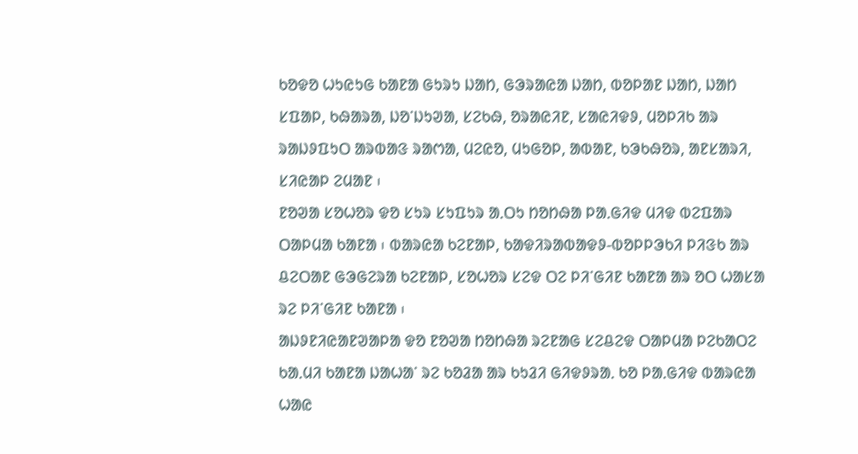ᱠᱚᱫᱚ ᱦᱩᱭᱩᱜ ᱠᱟᱱᱟ ᱜᱩᱨᱩ ᱡᱟᱴ, ᱜᱳᱨᱟᱭᱟ ᱡᱟᱴ, ᱵᱚᱞᱟᱱ ᱡᱟᱴ, ᱡᱟᱴ ᱥᱯᱟᱞ, ᱠᱷᱟᱨᱟ, ᱡᱚᱸᱡᱩᱣᱟ, ᱥᱮᱠᱷ, ᱚᱨᱟᱭᱤᱱ, ᱥᱟᱭᱤᱫᱽ, ᱢᱚᱞᱤᱠ ᱟᱨ ᱨᱟᱡᱽᱯᱩᱛ ᱟᱨᱵᱟᱝ ᱨᱟᱬᱟ, ᱢᱮᱭᱚ, ᱢᱩᱜᱚᱞ, ᱟᱵᱟᱱ, ᱠᱳᱠᱷᱚᱨ, ᱟᱱᱥᱟᱨᱤ, ᱥᱤᱭᱟᱞ ᱮᱢᱟᱱ ᱾
ᱱᱚᱣᱟ ᱥᱚᱦᱚᱨ ᱫᱚ ᱥᱩᱨ ᱥᱩᱯᱩᱨ ᱟᱹᱛᱩ ᱴᱚᱴᱷᱟ ᱞᱟᱹᱜᱤᱫ ᱢᱤᱫ ᱵᱮᱯᱟᱨ ᱛᱟᱞᱢᱟ ᱠᱟᱱᱟ ᱾ ᱵᱟᱨᱭᱟ ᱠᱮᱱᱟᱞ, ᱠᱟᱫᱤᱨᱟᱵᱟᱫᱽ-ᱵᱚᱞᱞᱳᱠᱤ ᱞᱤᱝᱠ ᱟᱨ ᱪᱮᱛᱟᱱ ᱜᱳᱜᱮᱨᱟ ᱠᱮᱱᱟᱞ, ᱥᱚᱦᱚᱨ ᱥᱮᱫ ᱛᱮ ᱞᱤᱸᱜᱤᱱ ᱠᱟᱱᱟ ᱟᱨ ᱚᱛ ᱦᱟᱥᱟ ᱨᱮ ᱞᱤᱸᱜᱤᱱ ᱠᱟᱱᱟ ᱾
ᱟᱡᱽᱱᱤᱭᱟᱱᱣᱟᱞᱟ ᱫᱚ ᱱᱚᱣᱟ ᱴᱚᱴᱷᱟ ᱨᱮᱱᱟᱜ ᱥᱮᱪᱮᱫ ᱛᱟᱞᱢᱟ ᱞᱮᱠᱟᱛᱮ ᱠᱟᱹᱢᱤ ᱠᱟᱱᱟ ᱡᱟᱦᱟᱸ ᱨᱮ ᱠᱚᱲᱟ ᱟᱨ ᱠᱩᱲᱤ ᱜᱤᱫᱽᱨᱟᱹ ᱠᱚ ᱞᱟᱹᱜᱤᱫ ᱵᱟᱨᱭᱟ ᱦᱟᱭ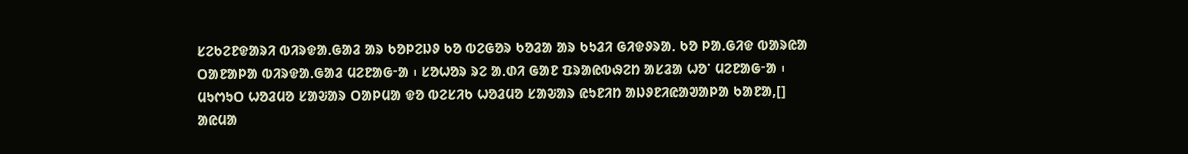ᱥᱮᱠᱮᱱᱫᱟᱨᱤ ᱵᱤᱨᱫᱟᱹᱜᱟᱲ ᱟᱨ ᱠᱚᱞᱮᱡᱽ ᱠᱚ ᱵᱮᱜᱚᱨ ᱠᱚᱲᱟ ᱟᱨ ᱠᱩᱲᱤ ᱜᱤᱫᱽᱨᱟᱹ ᱠᱚ ᱞᱟᱹᱜᱤᱫ ᱵᱟᱨᱭᱟ ᱛᱟᱱᱟᱞᱟ ᱵᱤᱨᱫᱟᱹᱜᱟᱲ ᱢᱮᱱᱟᱜᱼᱟ ᱾ ᱥᱚᱦᱚᱨ ᱨᱮ ᱟᱹᱰᱤ ᱜᱟᱱ ᱯᱨᱟᱭᱵᱷᱮᱴ ᱟᱥᱲᱟ ᱦᱚᱸ ᱢᱮᱱᱟᱜᱼᱟ ᱾
ᱢᱩᱬᱩᱛ ᱦᱚᱲᱢᱚ ᱥᱟᱶᱟᱨ ᱛᱟᱞᱢᱟ ᱫᱚ ᱵᱮᱥᱤᱠ ᱦᱚᱲᱢᱚ ᱥᱟᱶᱟᱨ ᱭᱩᱱᱤᱴ ᱟᱡᱽᱱᱤᱭᱟᱣᱟᱞᱟ ᱠᱟᱱᱟ,[] ᱟᱭᱢᱟ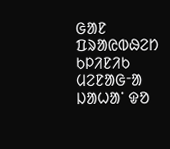ᱜᱟᱱ ᱯᱨᱟᱭᱵᱷᱮᱴ ᱠᱞᱤᱱᱤᱠ ᱢᱮᱱᱟᱜᱼᱟ ᱡᱟᱦᱟᱸ ᱫᱚ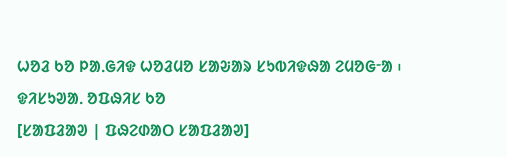ᱦᱚᱲ ᱠᱚ ᱞᱟᱹᱜᱤᱫ ᱦᱚᱲᱢᱚ ᱥᱟᱶᱟᱨ ᱥᱩᱵᱤᱫᱷᱟ ᱮᱢᱚᱜᱼᱟ ᱾
ᱫᱤᱥᱩᱣᱟᱹ ᱚᱯᱷᱤᱥ ᱠᱚ
[ᱥᱟᱯᱲᱟᱣ | ᱯᱷᱮᱰᱟᱛ ᱥᱟᱯᱲᱟᱣ]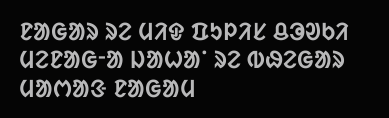ᱱᱟᱜᱟᱨ ᱨᱮ ᱢᱤᱫ ᱯᱩᱞᱤᱥ ᱪᱳᱣᱠᱤ ᱢᱮᱱᱟᱜᱼᱟ ᱡᱟᱦᱟᱸ ᱨᱮ ᱵᱷᱮᱜᱟᱨ ᱢᱟᱬᱟᱝ ᱱᱟᱜᱟᱢ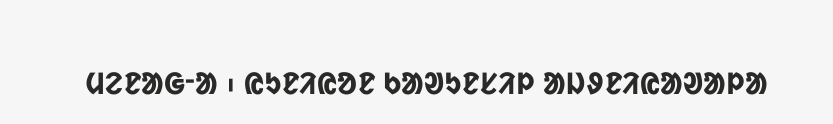ᱢᱮᱱᱟᱜᱼᱟ ᱾ ᱭᱩᱱᱤᱭᱚᱱ ᱠᱟᱣᱩᱱᱥᱤᱞ ᱟᱡᱽᱱᱤᱭᱟᱣᱟᱞᱟ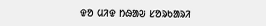ᱫᱚ ᱢᱤᱫ ᱴᱷᱟᱶ ᱥᱚᱨᱠᱟᱨᱤ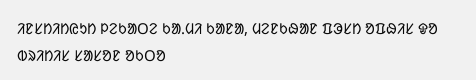ᱤᱱᱥᱴᱤᱴᱭᱩᱴ ᱞᱮᱠᱟᱛᱮ ᱠᱟᱹᱢᱤ ᱠᱟᱱᱟ, ᱢᱮᱱᱠᱷᱟᱱ ᱯᱳᱥᱴ ᱚᱯᱷᱤᱥ ᱫᱚ ᱵᱨᱤᱴᱤᱥ ᱥᱟᱥᱚᱱ ᱚᱠᱛᱚ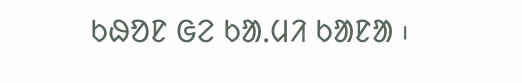ᱠᱷᱚᱱ ᱜᱮ ᱠᱟᱹᱢᱤ ᱠᱟᱱᱟ ᱾